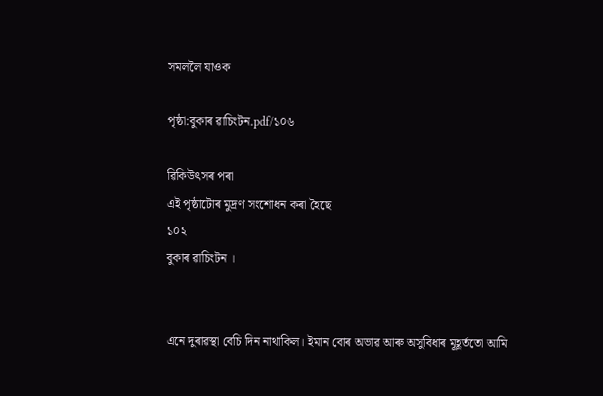সমললৈ যাওক

পৃষ্ঠা:বুকাৰ ৱাচিংটন.pdf/১০৬

ৱিকিউৎসৰ পৰা
এই পৃষ্ঠাটোৰ মুদ্ৰণ সংশোধন কৰা হৈছে
১০২
বুকাৰ ৱাচিংটন ।


এনে দুৰাৱস্থা বেচি দিন নাথাকিল। ইমান বোৰ অভাৱ আৰু অসুবিধাৰ মূহূৰ্ততো আমি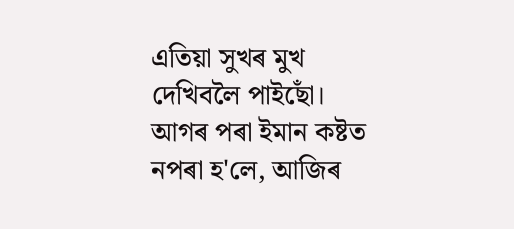এতিয়া সুখৰ মুখ দেখিবলৈ পাইছোঁ। আগৰ পৰা ইমান কষ্টত নপৰা হ'লে, আজিৰ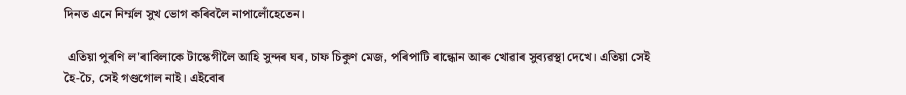দিনত এনে নিৰ্ম্মল সুখ ভোগ কৰিবলৈ নাপালোঁহেতেন।

 এতিয়া পুৰণি ল'ৰাবিলাকে টাস্কেগীলৈ আহি সুন্দৰ ঘৰ, চাফ চিকুণ মেজ, পৰিপাটি ৰান্ধোন আৰু খোৱাৰ সুব্যৱস্থা দেখে। এতিয়া সেই হৈ-চৈ, সেই গণ্ডগোল নাই। এইবোৰ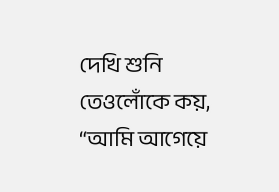দেখি শুনি তেওলোঁকে কয়, “আমি আগেয়ে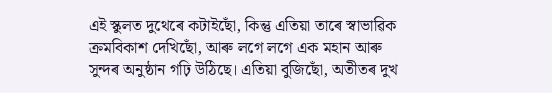এই স্কুলত দুথেৰে কটাইছোঁ, কিন্তু এতিয়া তাৰে স্বাভাৱিক ক্ৰমবিকাশ দেখিছোঁ, আৰু লগে লগে এক মহান আৰু সুন্দৰ অনুষ্ঠান গঢ়ি উঠিছে। এতিয়া বুজিছোঁ, অতীতৰ দুখ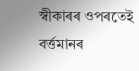স্বীকাৰৰ ওপৰতেই বৰ্ত্তমানৰ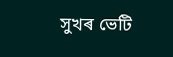সুখৰ ভেটি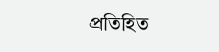প্ৰতিহিত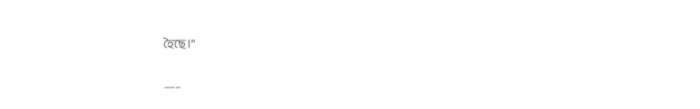হৈছে।”

___